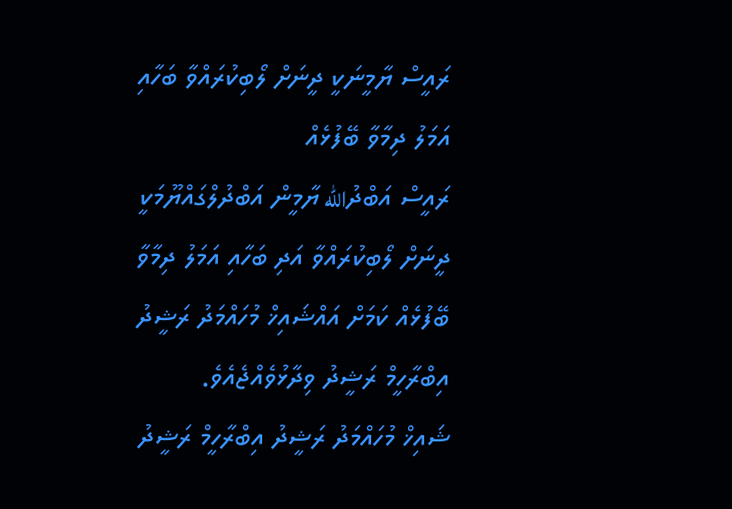ރައީސް ޔާމީނަކީ ދީނަށް ލޯބިކުރައްވާ ބަހާއި އަމަލު ދިމާވާ ބޭފުޅެއް
ރައީސް އަބްދުالله ޔާމީން އަބްދުލްގައްޔޫމަކީ ދީނަށް ލޯބިކުރައްވާ އަދި ބަހާއި އަމަލު ދިމާވާ ބޭފުޅެއް ކަމަށް އައްޝައިޚް މުހައްމަދު ރަޝީދު އިބްރާހީމް ރަޝީދު ވިދާޅުވެއްޖެއެވެ.
ޝައިޚް މުހައްމަދު ރަޝީދު އިބްރާހީމް ރަޝީދު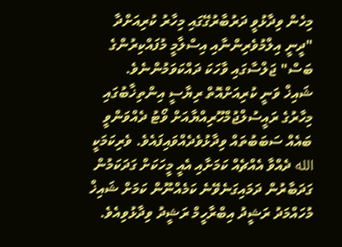މިހެން ވިދާޅުވީ ދަރުބާރުގޭގައި މިހާރު ކުރިއަށްދާ "ދީނީ އިލްމުވެރިންނާއި އިސްލާމީ މުފައްކިރުންގެ ބަސް" ޖަލްސާގައި ވާހަކަ ދައްކަވަމުންނެވެ.
ޝައިޚް ވަނީ ކުރިއަށްއޮތް ރިޔާސީ އިންތިޚާބުގައި މިހާރުގެ ރައީސުލްޖުމްހޫރިއްޔާއަށް ވޯޓު ދެއްވަންވީ ބައެއް ސަބަބުތައް ވިދާޅުވެދެއްވައިފައެވެ. ވެރިކަމަކީ الله ދެއްވާ އެއްޗެއް ކަމަށާއި އެއީ މީހަކަށް ގަދަކަމުން ގަދަބާރުން ދަމައިގަނެވޭނެ ކަމެއްނޫން ކަމަށް ޝައިޚް މުހައްމަދު ރަޝީދު އިބްރާހީމް ރަޝީދު ވިދާޅުވިއެވެ.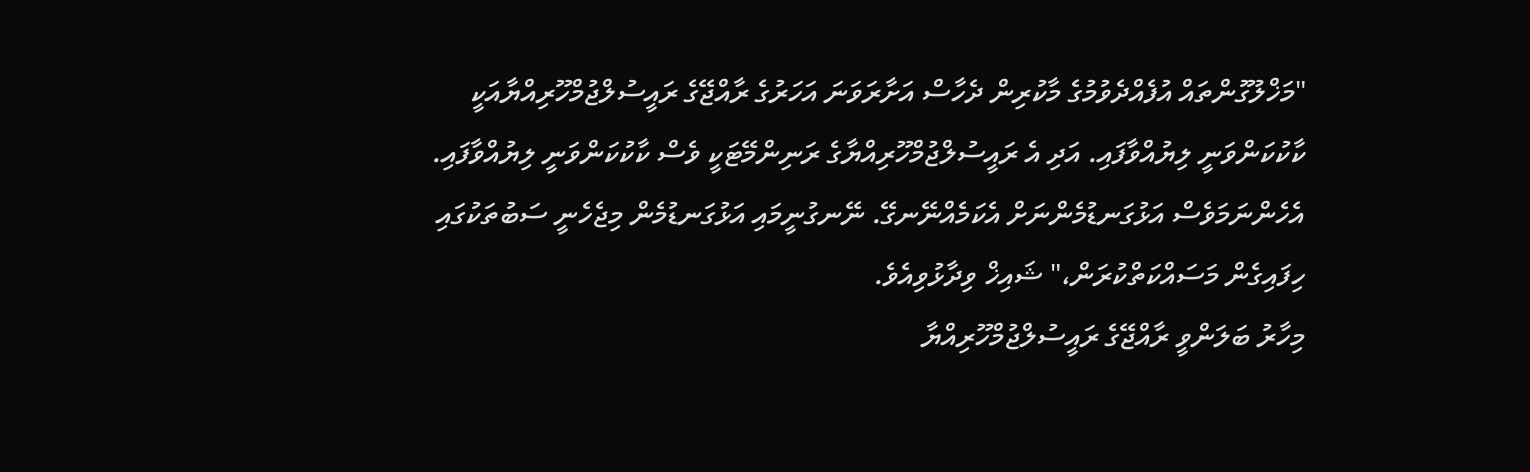"މަޚްލޫގުންތައް އުފެއްދެވުމުގެ މާކުރިން ދެހާސް އަށާރަވަނަ އަހަރުގެ ރާއްޖޭގެ ރައީސުލްޖުމްހޫރިއްޔާއަކީ ކާކުކަންވަނީ ލިޔުއްވާފައި. އަދި އެ ރައީސުލްޖުމްހޫރިއްޔާގެ ރަނިންމޭޓަކީ ވެސް ކާކުކަންވަނީ ލިޔުއްވާފައި. އެހެންނަމަވެސް އަޅުގަނޑުމެންނަށް އެކަމެއްނޭނގޭ. ނޭނގުނީމައި އަޅުގަނޑުމެން މިޖެހެނީ ސަބުތަކުގައި ހިފައިގެން މަސައްކަތްކުރަން،" ޝައިޚް ވިދާޅުވިއެވެ.
މިހާރު ބަލަންވީ ރާއްޖޭގެ ރައީސުލްޖުމްހޫރިއްޔާ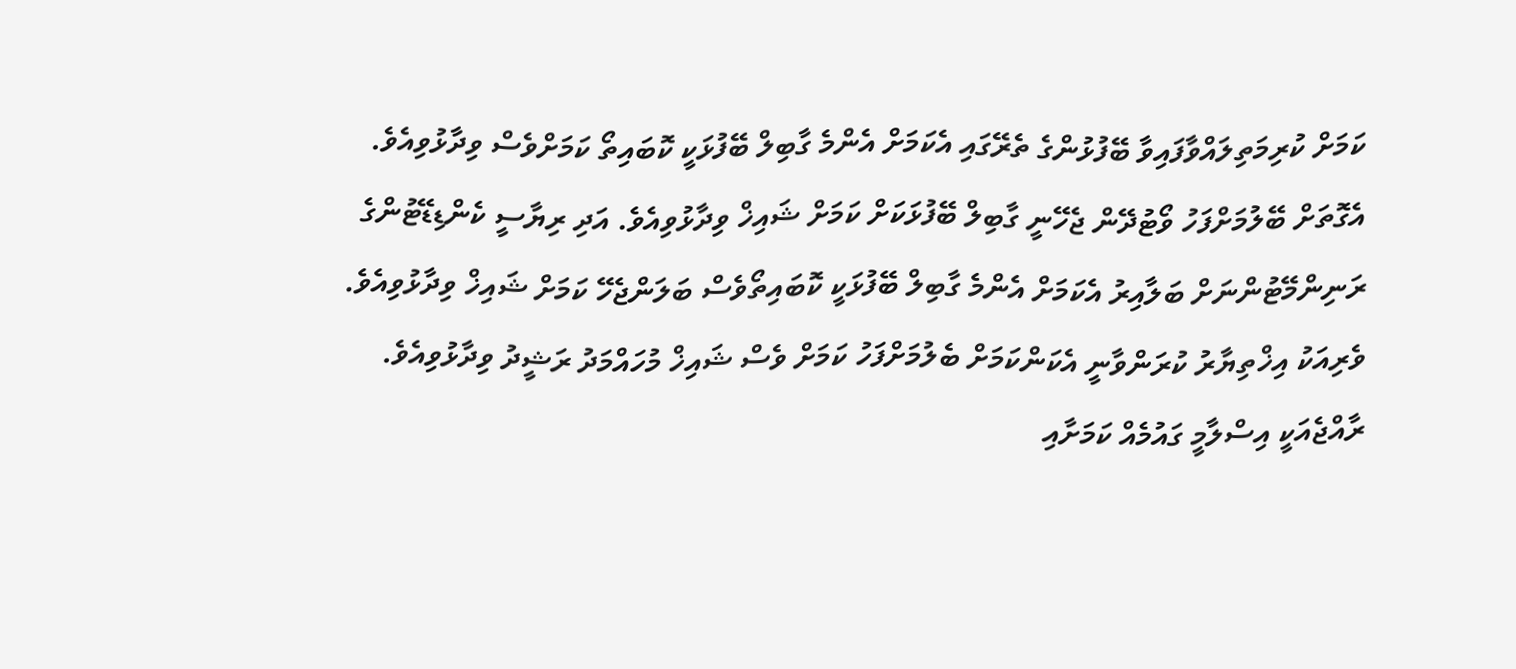ކަމަށް ކުރިމަތިލައްވާފައިވާ ބޭފުޅުންގެ ތެރޭގައި އެކަމަށް އެންމެ ގާބިލް ބޭފުޅަކީ ކޮބައިތޯ ކަމަށްވެސް ވިދާޅުވިއެވެ. އެގޮތަށް ބޭލުމަށްފަހު ވޯޓުދޭން ޖެހޭނީ ގާބިލް ބޭފުޅަކަށް ކަމަށް ޝައިޚް ވިދާޅުވިއެވެ. އަދި ރިޔާސީ ކެންޑިޑޭޓުންގެ ރަނިންމޭޓުންނަށް ބަލާއިރު އެކަމަށް އެންމެ ގާބިލް ބޭފުޅަކީ ކޮބައިތޯވެސް ބަލަންޖެހޭ ކަމަށް ޝައިޚް ވިދާޅުވިއެވެ. ވެރިއަކު އިޚްތިޔާރު ކުރަންވާނީ އެކަންކަމަށް ބެލުމަށްފަހު ކަމަށް ވެސް ޝައިޚް މުހައްމަދު ރަޝީދު ވިދާޅުވިއެވެ.
ރާއްޖެއަކީ އިސްލާމީ ގައުމެއް ކަމަށާއި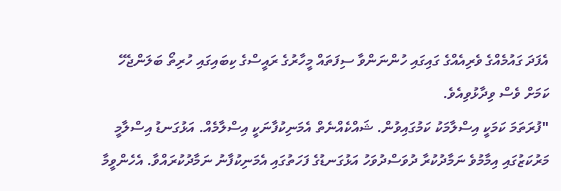އެފަދަ ގައުމެއްގެ ވެރިއެއްގެ ގައިގައި ހުންނަންވާ ސިފަތައް މީހާރުގެ ރައީސްގެ ކިބައިގައި ހުރިތޯ ބަލަންޖެހޭ ކަމަށް ވެސް ވިދާޅުވިއެވެ.
"ފުރަތަމަ ކަމަކީ އިސްލާމަކު ކަމުގައިވުން. ޝައްކެއްނެތް އެމަނިކުފާނަކީ އިސްލާމެއް. އަޅުގަނޑު އިސްލާމީ މަރުކަޒުގައި އިމާމުވެ ނަމާދުކުރާ ދުވަސްދުވަހު އަޅުގަނޑުގެ ފަހަތުގައި އެމަނިކުފާނު ނަމާދުކުރައްވާ. އެހެންވީމާ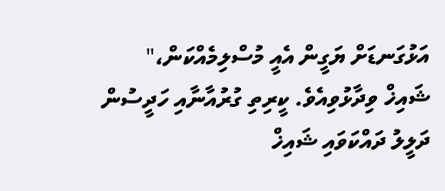އަޅުގަނޑަށް ޔަގީން އެއީ މުސްލިމެއްކަން،" ޝައިޚް ވިދާޅުވިއެވެ. ކީރިތި ގުރުއާނާއި ހަދީސުން ދަލީލު ދައްކަވައި ޝައިޚް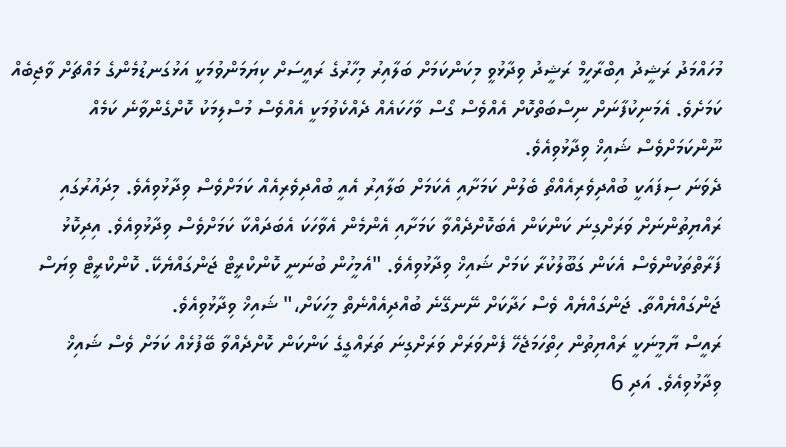މުހައްމަދު ރަޝީދު އިބްރާހީމް ރަޝީދު ވިދާޅުވީ މިކަންކަމަށް ބަލާއިރު މިހާރުގެ ރައީސަށް ކިޔަމަންވުމަކީ އަޅުގަނޑުމެންގެ މައްޗަށް ވާޖިބެއް ކަމަށެވެ. އެމަނިކުފާނަށް ނިސްބަތްކޮށް އެއްވެސް ގޯސް ވާހަކައެއް ދެއްކެވުމަކީ އެއްވެސް މުސްލިމަކު ކޮށްގެންވާނެ ކަމެއް ނޫންކަމަށްވެސް ޝައިޚް ވިދާޅުވިއެވެ.
ދެވަނަ ސިފައަކީ ބުއްދިވެރިއެއްތޯ ބެލުން ކަމަށާއި އެކަމަށް ބަލާއިރު އެއީ ބުއްދިވެރިއެއް ކަމަށްވެސް ވިދާޅުވިއެވެ. މިދައުރުގައި ރައްޔިތުންނަށް ވަރަށްގިނަ ކަންކަން އެބަކޮށްދެއްވާ ކަމަށާއި އެންމެން އެވާހަކަ އެބަދައްކާ ކަމަށްވެސް ވިދާޅުވިއެވެ. އިދިކޮޅު ފަރާތްތަކުންވެސް އެކަން ގަބޫލުކުރާ ކަމަށް ޝައިޚް ވިދާޅުވިއެވެ. "އެމީހުން ބުނަނީ ކޮންކްރީޓް ޖަންގައްޔެކޭ. ކޮންކްރީޓް ވިޔަސް ޖަންގައްޔެއްތާ. ޖަންގައްޔެއް ވެސް ހަދާކަށް ނޭނގޭނެ ބުއްދިއެއްނެތް މީހަކަށް،" ޝައިޚް ވިދާޅުވިއެވެ.
ރައީސް ޔާމީނަކީ ރައްޔިތުން ހިތްހަމަޖެހޭ ފެންވަރަށް ވަރަށްގިނަ ތަރައްގީގެ ކަންކަން ކޮށްދެއްވާ ބޭފުޅެއް ކަމަށް ވެސް ޝައިޚް ވިދާޅުވިއެވެ. އަދި 6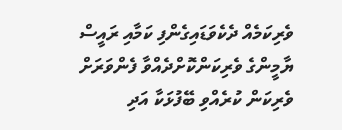ވެރިކަމެއް ދެކެވަޑައިގެންފި ކަމާއި ރައީސް ޔާމީންގެ ވެރިކަންކޮށްދެއްވާ ފެންވަރަށް ވެރިކަން ކުރެއްވި ބޭފުޅަކާ އަދި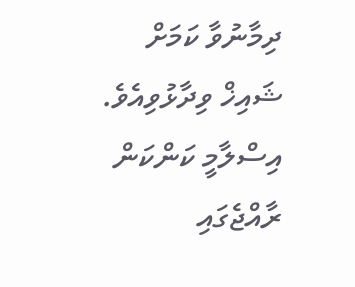ދިމާނުވާ ކަމަށް ޝައިޚް ވިދާޅުވިއެވެ.
އިސްލާމީ ކަންކަން ރާއްޖެގައި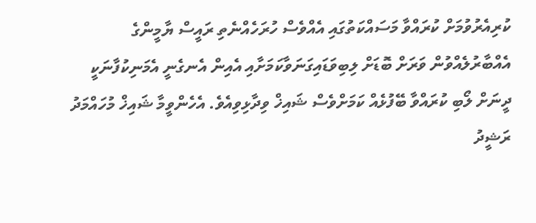ކުރިއެރުވުމަށް ކުރައްވާ މަސައްކަތުގައި އެއްވެސް ހުރަހެއްނެތި ރައީސް ޔާމީންގެ އެއްބާރުލެއްވުން ވަރަށް ބޮޑަށް ލިބިވަޑައިގަނަވާކަމަށާއި އެއިން އެނގެނީ އެމަނިކުފާނަކީ ދީނަށް ލޯބި ކުރައްވާ ބޭފުޅެއް ކަމަށްވެސް ޝައިޚް ވިދާޅިވިއެވެ. އެހެންވީމާ ޝައިޚް މުހައްމަދު ރަޝީދު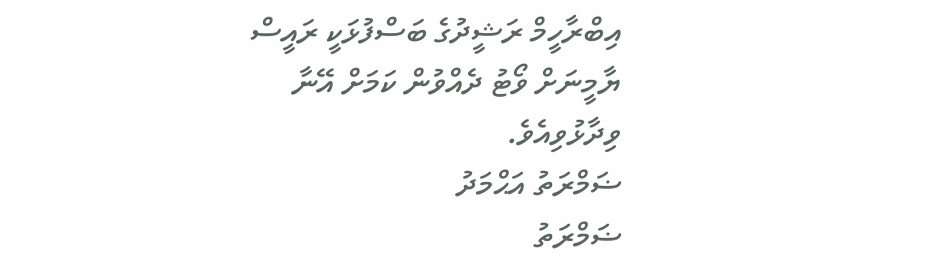އިބްރާހީމް ރަޝީދުގެ ބަސްފުޅަކީ ރައީސް ޔާމީނަށް ވޯޓު ދެއްވުން ކަމަށް އޭނާ ވިދާޅުވިއެވެ.
ޟަމްރަތު އަޙްމަދު
ޟަމްރަތު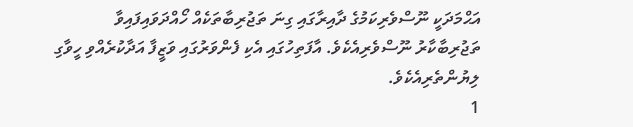އަޙްމަދަކީ ނޫސްވެރިކަމުގެ ދާއިރާގައި ގިނަ ތަޖުރިބާތަކެއް ހޯއްދަވައިފައިވާ ތަޖުރިބާކާރު ނޫސްވެރިއެކެވެ. އާފަތިހުގައި އެކި ފެންވަރުގައި ވަޒީފާ އަދާކުރެއްވި ހީވާގި ލިޔުންތެރިއެކެވެ.
1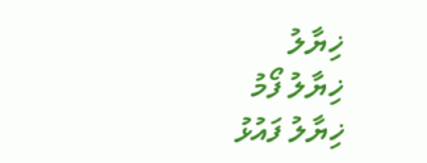ޚިޔާލު
ޚިޔާލު ފޯމު
ޚިޔާލު ފައުޅު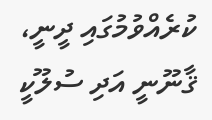ކުރެއްވުމުގައި ދީނީ، ޤާނޫނީ އަދި ސުލޫކީ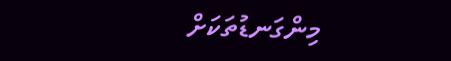މިންގަނޑުތަކަށް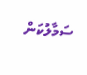ސަމާލުކަން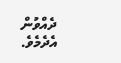ދެއްވުން އެދެމެވެ.